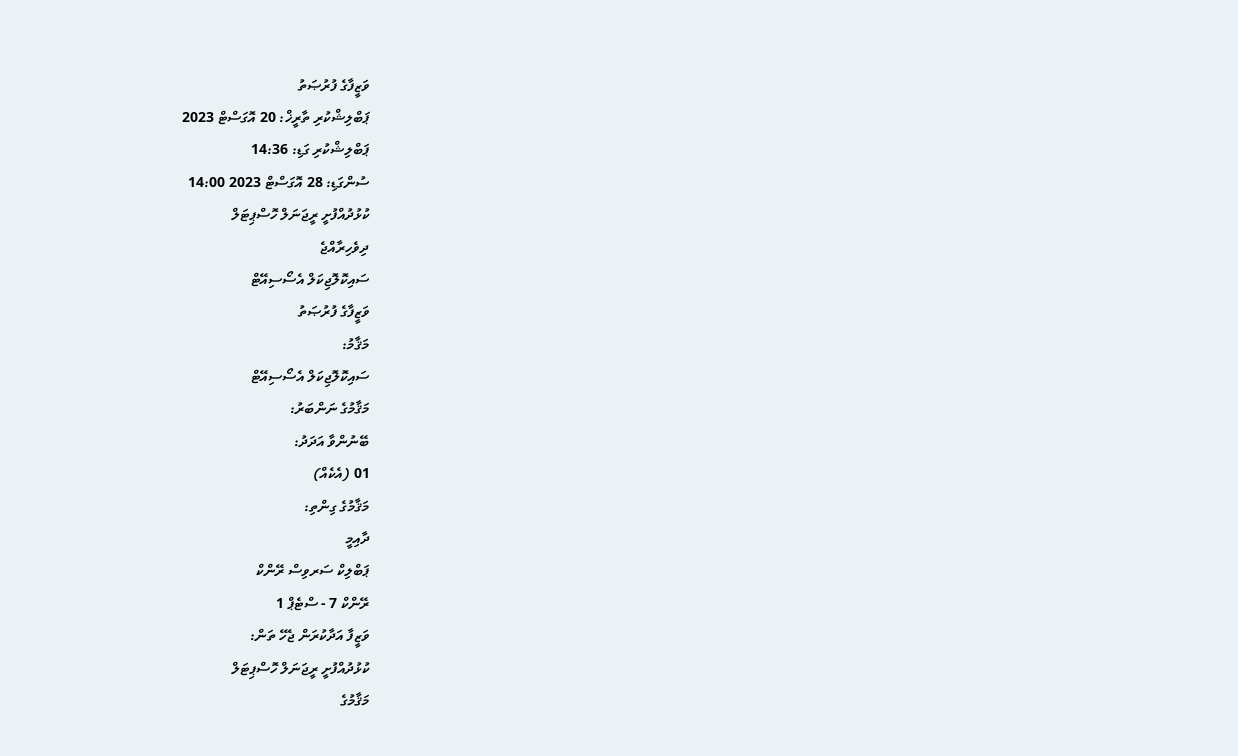ވަޒީފާގެ ފުރުޞަތު
ޕަބްލިޝްކުރި ތާރީޚް: 20 އޮގަސްޓް 2023
ޕަބްލިޝްކުރި ގަޑި: 14:36
ސުންގަޑި: 28 އޮގަސްޓް 2023 14:00
ކުޅުދުއްފުށީ ރީޖަނަލް ހޮސްޕިޓަލް
ދިވެހިރާއްޖެ
ސައިކޮލޮޖިކަލް އެސޯސިއޭޓް
ވަޒީފާގެ ފުރުޞަތު
މަޤާމު:
ސައިކޮލޮޖިކަލް އެސޯސިއޭޓް
މަޤާމުގެ ނަންބަރު:
ބޭނުންވާ އަދަދު:
01 (އެކެއް)
މަޤާމުގެ ގިންތި:
ދާއިމީ
ޕަބްލިކް ސަރވިސް ރޭންކް
ރޭންކް 7 - ސްޓެޕް 1
ވަޒީފާ އަދާކުރަން ޖެހޭ ތަން:
ކުޅުދުއްފުށީ ރީޖަނަލް ހޮސްޕިޓަލް
މަޤާމުގެ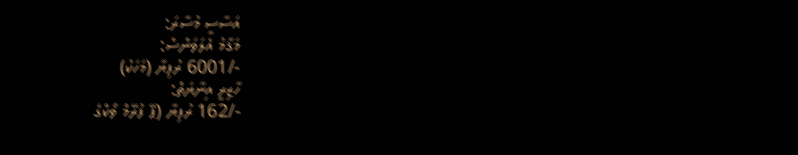އަސާސީ މުސާރަ:
މަޤާމު އެލަވަންސް:
-/6001 ރުފިޔާ (މަހަކު)
ހާޒިރީ އިނާޔަތް:
-/162 ރުފިޔާ (ޕޭ ފުރޭމް ވޯކްގެ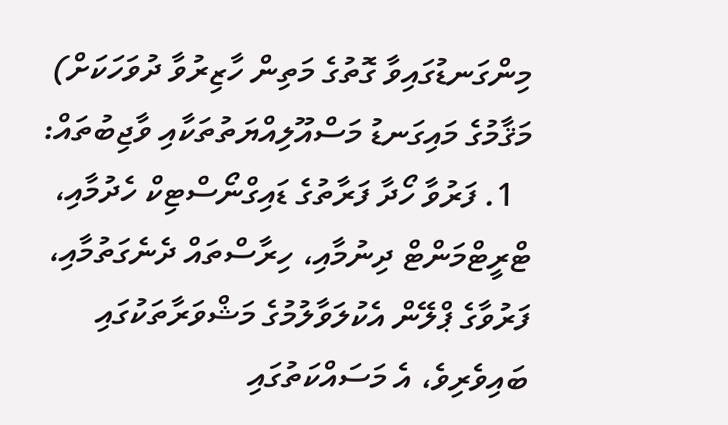މިންގަނޑުގައިވާ ގޮތުގެ މަތިން ހާޒިރުވާ ދުވަހަކަށް)
މަޤާމުގެ މައިގަނޑު މަސްއޫލިއްޔަތުތަކާއި ވާޖިބުތައް:
  1. ފަރުވާ ހޯދާ ފަރާތުގެ ޑައިގްނޯސްޓިކް ހެދުމާއި، ޓްރީޓްމަންޓް ދިނުމާއި، ހިރާސްތައް ދެނެގަތުމާއި، ފަރުވާގެ ޕްލޭން އެކުލަވާލުމުގެ މަޝްވަރާތަކުގައި ބައިވެރިވެ، އެ މަސައްކަތުގައި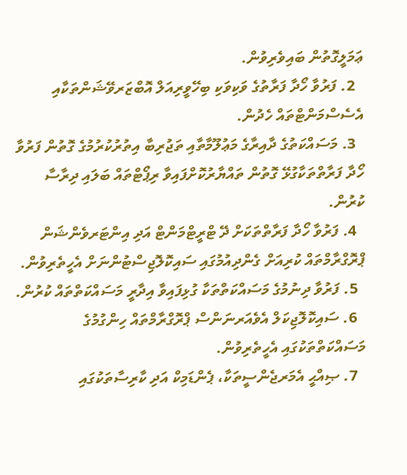ޢަމަލީގޮތުން ބައިވެރިވުން.
  2. ފަރުވާ ހޯދާ ފަރާތުގެ ވަކިވަކި ބިހޭވީރިއަލް އޮބްޒަރވޭޝަންތަކާއި އެސެސްމަންޓްތައް ހެދުން.
  3. މަސައްކަތުގެ ދާއިރާގެ މަޢުލޫމާތާއި ތަޖުރިބާ އިތުރުކުރުމުގެ ގޮތުން ފަރުވާ ހޯދާ ފަރާތްތަކާގުޅޭ ގޮތުން ތައްޔާރުކޮށްފައިވާ ރިޕޯޓްތައް ބަލައި ދިރާސާ ކުރުން.
  4. ފަރުވާ ހޯދާ ފަރާތްތަކަށް ދޭ ޓްރީޓްމަންޓް އަދި އިންޓަރވެންޝަން ޕްރޮގްރާމްތައް ކުރިއަށް ގެންދިއުމުގައި ސައިކޮލޮޖިސްޓުންނަށް އެހީތެރިވުން.
  5. ފަރުވާ ދިނުމުގެ މަސައްކަތްތަކާ ގުޅިފައިވާ އިދާރީ މަސައްކަތްތައް ކުރުން.
  6. ސައިކޮލޮޖިކަލް އެވެއަރނަންސް ޕްރޮގްރާމްތައް ހިންގުމުގެ މަސައްކަތްތަކުގައި އެހީތެރިވުން.
  7. ޞިއްޙީ އެމަރޖެންސީތަކާ، ޕެންޑަމިކް އަދި ކާރިސާތަކުގައި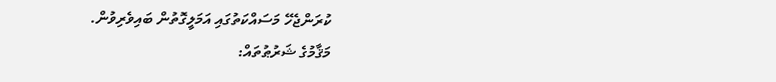ކުރަންޖެހޭ މަސައްކަތުގައި އަމަލީގޮތުން ބައިވެރިވުން.
މަޤާމުގެ ޝަރުޠުތައް: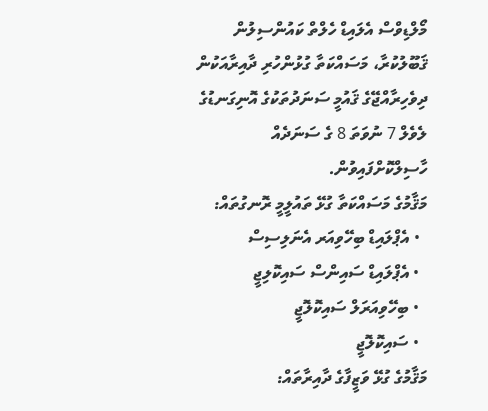މޯލްޑިވްސް އެލައިޑް ހެލްތް ކައުންސިލުން ޤަބޫލުކުރާ، މަސައްކަތާ ގުޅުންހުރި ދާއިރާއަކުން ދިވެހިރާއްޖޭގެ ޤައުމީ ސަނަދުތަކުގެ އޮނިގަނޑުގެ ލެވެލް 7 ނުވަތަ 8 ގެ ސަނަދެއް ހާސިލްކޮށްފައިވުން.
މަޤާމުގެ މަސައްކަތާ ގުޅޭ ތައުލީމީ ރޮނގުތައް:
  • އެޕްލައިޑް ބިހޭވިއަރ އެނަލިސިސް
  • އެޕްލައިޑް ސައިންސް ސައިކޮލިޖީ
  • ބިހޭވިއަރަލް ސައިކޮލޮޖީ
  • ސައިކޮލޮޖީ
މަޤާމުގެ ގުޅޭ ވަޒީފާގެ ދާއިރާތައް: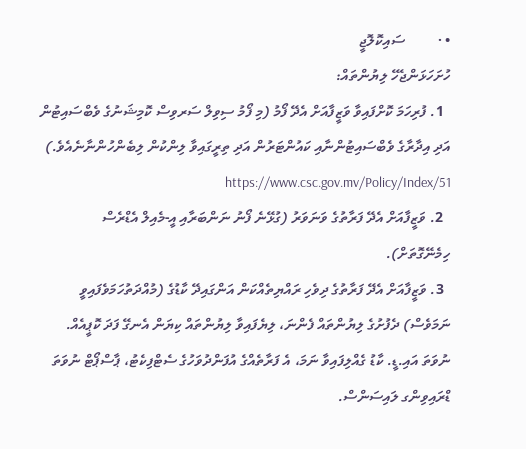• ·         ސައިކޮލޮޖީ
ހުށަހަޅަންޖެހޭ ލިޔުންތައް:
  1. ފުރިހަމަ ކޮށްފައިވާ ވަޒީފާއަށް އެދޭ ފޯމު (މި ފޯމު ސިވިލް ސަރވިސް ކޮމިޝަނުގެ ވެބްސައިޓުން އަދި އިދާރާގެ ވެބްސައިޓުންނާއި ކައުންޓަރުން އަދި ތިރީގައިވާ ލިންކުން ލިބެންހުންނާނެއެވެ.)  https://www.csc.gov.mv/Policy/Index/51
  2. ވަޒީފާއަށް އެދޭ ފަރާތުގެ ވަނަވަރު (ގުޅޭނެ ފޯނު ނަންބަރާއި އީ-މެއިލް އެޑްރެސް ހިމެނޭގޮތަށް).
  3. ވަޒީފާއަށް އެދޭ ފަރާތުގެ ދިވެހި ރައްޔިތެއްކަން އަންގައިދޭ ކާޑުގެ (މުއްދަތުހަމަވެފައިވީ ނަމަވެސް) ދެފުށުގެ ލިޔުންތައް ފެންނަ، ލިޔެފައިވާ ލިޔުންތައް ކިޔަން އެނގޭ ފަދަ ކޮޕީއެއް. ނުވަތަ އައި.ޑީ. ކާޑު ގެއްލިފައިވާ ނަމަ، އެ ފަރާތެއްގެ އުފަންދުވަހުގެ ސެޓްފިކެޓު، ޕާސްޕޯޓް ނުވަތަ ޑްރައިވިންގ ލައިސަންސް.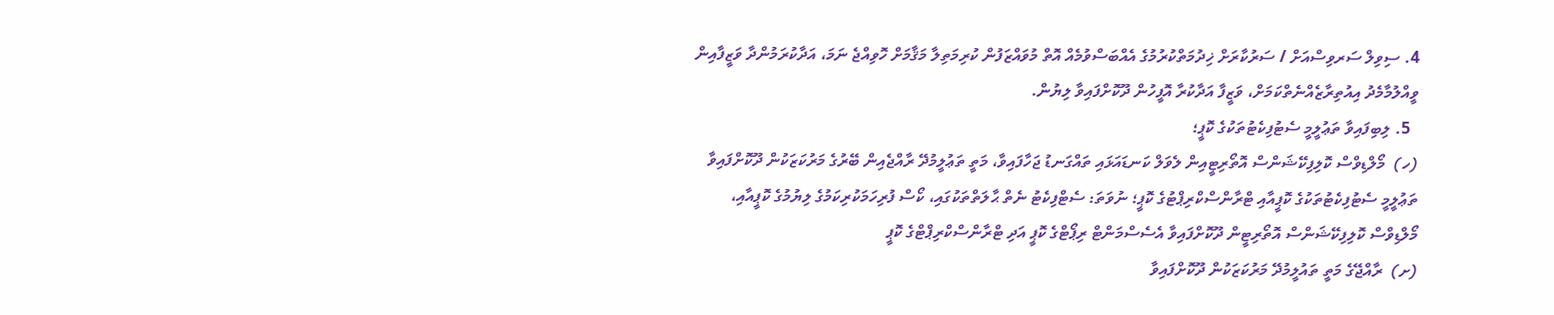4. ސިވިލް ސަރވިސްއަށް / ސަރުކާރަށް ޚިދުމަތްކުރުމުގެ އެއްބަސްވުމެއް އޮތް މުވައްޒަފުން ކުރިމަތިލާ މަޤާމަށް ހޮވިއްޖެ ނަމަ، އަދާކުރަމުންދާ ވަޒީފާއިން ވީއްލުމާމެދު އިއުތިރާޒެއްނެތްކަމަށް، ވަޒީފާ އަދާކުރާ އޮފީހުން ދޫކޮށްފައިވާ ލިޔުން.
  5. ލިބިފައިވާ ތަޢުލީމީ ސެޓުފިކެޓުތަކުގެ ކޮޕީ؛
(ހ)  މޯލްޑިވްސް ކޮލިފިކޭޝަންސް އޮތޯރިޓީއިން ލެވަލް ކަނޑައަޅައި ތައްގަނޑު ޖަހާފައިވާ، މަތީ ތަޢުލީމުދޭ ރާއްޖެއިން ބޭރުގެ މަރުކަޒަކުން ދޫކޮށްފައިވާ ތަޢުލީމީ ސެޓުފިކެޓުތަކުގެ ކޮޕީއާއި ޓްރާންސްކްރިޕްޓުގެ ކޮޕީ؛ ނުވަތަ: ސެޓްފިކެޓު ނެތް ޙާލަތްތަކުގައި، ކޯސް ފުރިހަމަކުރިކަމުގެ ލިޔުމުގެ ކޮޕީއާއި، މޯލްޑިވްސް ކޮލިފިކޭޝަންސް އޮތޯރިޓީން ދޫކޮށްފައިވާ އެސެސްމަންޓް ރިޕޯޓްގެ ކޮޕީ އަދި ޓްރާންސްކްރިޕްޓްގެ ކޮޕީ
(ށ)  ރާއްޖޭގެ މަތީ ތައުލީމުދޭ މަރުކަޒަކުން ދޫކޮށްފައިވާ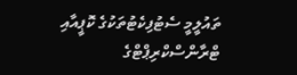ތައުލީމީ ސެޓުފިކެޓުތަކުގެ ކޮޕީއާއި ޓްރާންސްކްރިޕްޓްގެ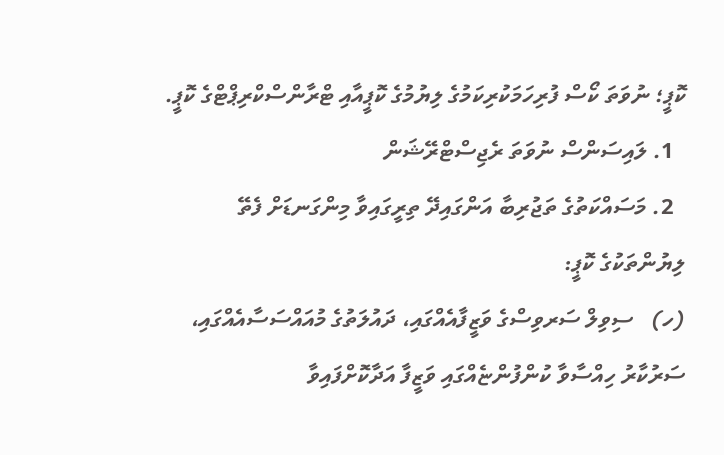ކޮޕީ؛ ނުވަތަ ކޯސް ފުރިހަމަކުރިކަމުގެ ލިޔުމުގެ ކޮޕީއާއި ޓްރާންސްކްރިޕްޓްގެ ކޮޕީ.
  1. ލައިސަންސް ނުވަތަ ރެޖިސްޓްރޭޝަން
  2. މަސައްކަތުގެ ތަޖުރިބާ އަންގައިދޭ ތިރީގައިވާ މިންގަނޑަށް ފެތޭ ލިޔުންތަކުގެ ކޮޕީ:
(ހ)   ސިވިލް ސަރވިސްގެ ވަޒީފާއެއްގައި، ދައުލަތުގެ މުއައްސަސާއެއްގައި، ސަރުކާރު ހިއްސާވާ ކުންފުންޏެއްގައި ވަޒީފާ އަދާކޮށްފައިވާ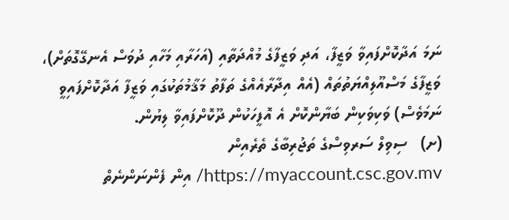ނަމަ އަދާކޮށްފައިވާ ވަޒީފާ، އަދި ވަޒީފާގެ މުއްދަތާއި (އަހަރާއި މަހާއި ދުވަސް އެނގޭގޮތަށް)، ވަޒީފާގެ މަސްއޫލިއްޔަތުތައް (އެއް އިދާރާއެއްގެ ތަފާތު މަޤާމުތަކުގައި ވަޒީފާ އަދާކޮށްފައިވީ ނަމަވެސް) ވަކިވަކިން ބަޔާންކޮށް އެ އޮފީހަކުން ދޫކޮށްފައިވާ ލިޔުން.
(ށ)   ސިވިލް ސަރވިސްގެ ތަޖުރިބާގެ ތެރެއިން https://myaccount.csc.gov.mv/ އިން ފެންނަންނެތް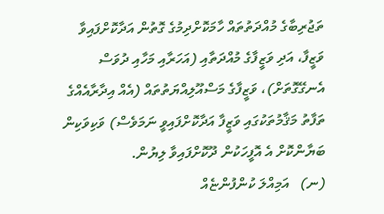ތަޖުރިބާގެ މުއްދަތުތައް ހާމަކޮށްދިމުގެ ގޮތުން އަދާކޮށްފައިވާ ވަޒީފާ، އަދި ވަޒީފާގެ މުއްދަތާއި (އަހަރާއި މަހާއި ދުވަސް އެނގޭގޮތަށް)، ވަޒީފާގެ މަސްއޫލިއްޔަތުތައް (އެއް އިދާރާއެއްގެ ތަފާތު މަޤާމުތަކުގައި ވަޒީފާ އަދާކޮށްފައިވީ ނަމަވެސް) ވަކިވަކިން ބަޔާންކޮށް އެ އޮފީހަކުން ދޫކޮށްފައިވާ ލިޔުން.
(ނ)   އަމިއްލަ ކުންފުންޏެއް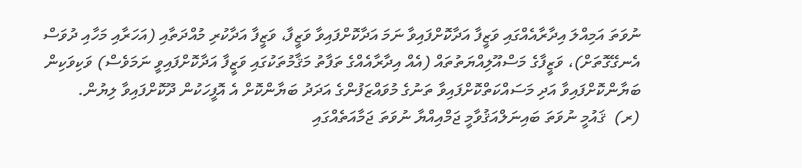ނުވަތަ އަމިއްލަ އިދާރާއެއްގައި ވަޒީފާ އަދާކޮށްފައިވާ ނަމަ އަދާކޮށްފައިވާ ވަޒީފާ، ވަޒީފާ އަދާކުރި މުއްދަތާއި (އަހަރާއި މަހާއި ދުވަސް އެނގޭގޮތަށް)، ވަޒީފާގެ މަސްއޫލިއްޔަތުތައް (އެއް އިދާރާއެއްގެ ތަފާތު މަޤާމުތަކުގައި ވަޒީފާ އަދާކޮށްފައިވީ ނަމަވެސް) ވަކިވަކިން ބަޔާންކޮށްފައިވާ އަދި މަސައްކަތްކޮށްފައިވާ ތަނުގެ މުވައްޒަފުންގެ އަދަދު ބަޔާންކޮށް އެ އޮފީހަކުން ދޫކޮށްފައިވާ ލިޔުން.
(ރ)  ޤައުމީ ނުވަތަ ބައިނަލްއަޤުވާމީ ޖަމްއިއްޔާ ނުވަތަ ޖަމާއަތެއްގައި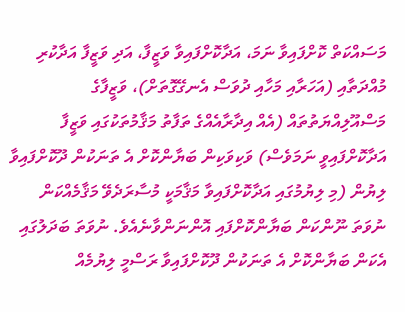މަސައްކަތް ކޮށްފައިވާ ނަމަ، އަދާކޮށްފައިވާ ވަޒީފާ، އަދި ވަޒީފާ އަދާކުރި މުއްދަތާއި (އަހަރާއި މަހާއި ދުވަސް އެނގޭގޮތަށް)، ވަޒީފާގެ މަސްއޫލިއްޔަތުތައް (އެއް އިދާރާއެއްގެ ތަފާތު މަޤާމުތަކުގައި ވަޒީފާ އަދާކޮށްފައިވީ ނަމަވެސް) ވަކިވަކިން ބަޔާންކޮށް އެ ތަނަކުން ދޫކޮށްފައިވާ ލިޔުން (މި ލިޔުމުގައި އަދާކޮށްފައިވާ މަޤާމަކީ މުސާރަދެވޭ މަޤާމެއްކަން ނުވަތަ ނޫންކަން ބަޔާންކޮށްފައި އޮންނަންވާނެއެވެ. ނުވަތަ ބަދަލުގައި އެކަން ބަޔާންކޮށް އެ ތަނަކުން ދޫކޮށްފައިވާ ރަސްމީ ލިޔުމެއް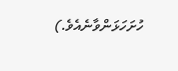ހުށަހަޅަންވާނެއެވެ.)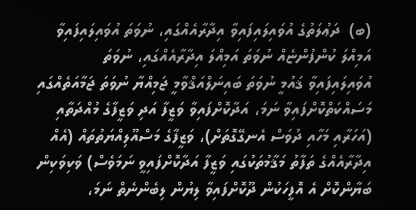(ބ)  ދަޢުލަތުގެ އުވައިލައިފައިވާ އިދާރާއެއްގައި، ނުވަތަ އުވައިލައިފައިވާ އަމިއްލަ ކުންފުންޏެއް ނުވަތަ އަމިއްލަ އިދާރާއެއްގައި، ނުވަތަ އުވައިލައިފައިވާ ޤައުމީ ނުވަތަ ބައިނަލްއަޤްވާމީ ޖަމިއްޔާ ނުވަތަ ޖަމާއަތެއްގައި މަސައްކަތްކޮށްފައިވާ ނަމަ، އަދާކޮށްފައިވާ ވަޒީފާ އަދި ވަޒީފާގެ މުއްދަތާއި (އަހަރާއި މަހާއި ދުވަސް އެނގޭގޮތަށް)، ވަޒީފާގެ މަސްއޫލިއްޔަތުތައް (އެއް އިދާރާއެއްގެ ތަފާތު މަޤާމުތަކުގައި ވަޒީފާ އަދާކޮށްފައިވީ ނަމަވެސް) ވަކިވަކިން ބަޔާންކޮށް އެ އޮފީހަކުން ދޫކޮށްފައިވާ ލިޔުން ލިބެންނެތް ނަމަ،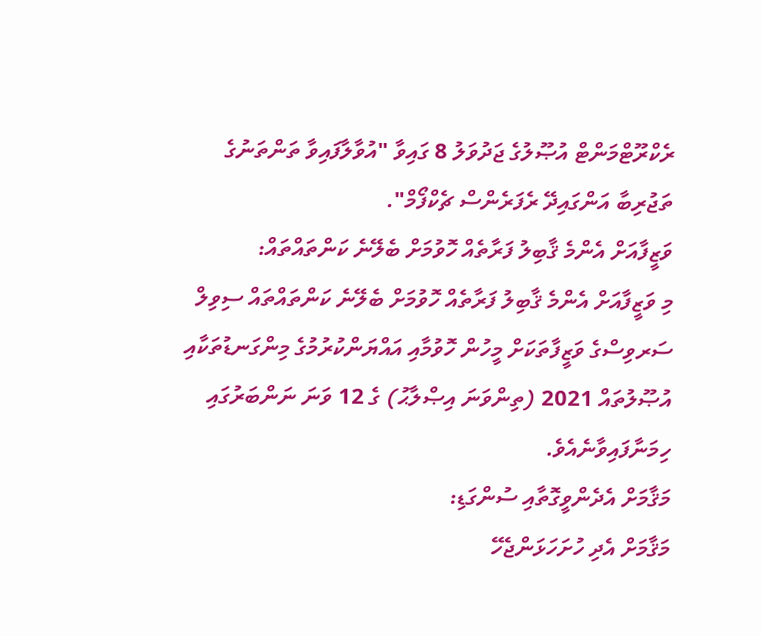ރެކްރޫޓްމަންޓް އުޞޫލުގެ ޖަދުވަލު 8 ގައިވާ "އުވާލާފައިވާ ތަންތަނުގެ ތަޖުރިބާ އަންގައިދޭ ރެފަރެންސް ޗެކްފޯމް".
ވަޒީފާއަށް އެންމެ ޤާބިލު ފަރާތެއް ހޮވުމަށް ބެލޭނެ ކަންތައްތައް:
މި ވަޒީފާއަށް އެންމެ ޤާބިލު ފަރާތެއް ހޮވުމަށް ބެލޭނެ ކަންތައްތައް ސިވިލް ސަރވިސްގެ ވަޒީފާތަކަށް މީހުން ހޮވުމާއި އައްޔަންކުރުމުގެ މިންގަނޑުތަކާއި އުޞޫލުތައް 2021 (ތިންވަނަ އިޞްލާޙު) ގެ 12 ވަނަ ނަންބަރުގައި ހިމަނާފައިވާނެއެވެ.
މަޤާމަށް އެދެންވީގޮތާއި ސުންގަޑި:
މަޤާމަށް އެދި ހުށަހަޅަންޖެހޭ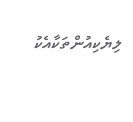ލިޔެކިއުންތަކާއެކު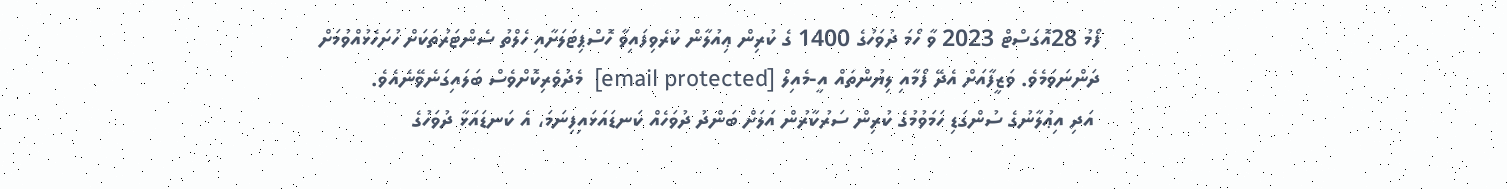ފޯމު 28އޮގަސްޓް 2023 ވާ ހޯމަ ދުވަހުގެ 1400 ގެ ކުރިން ޢިއުލާން ކުރެވިފައިވާ ހޮސްޕިޓަލަށާއި ހެލްތު ސެންޓަރުތަކަށް ހުށަހެޅުއްވުމަށް ދަންނަވަމެވެ. ވަޒީފާއަށް އެދޭ ފޯމާއި ލިޔުންތައް އީ-މެއިލް [email protected]  މެދުވެރިކޮށްވެސް ބަލައިގަނެވޭނެއެވެ.
 އަދި އިޢުލާނުގެ ސުންގަޑި ހަމަވުމުގެ ކުރިން ސަރުކާރުން އަލަށް ބަންދު ދުވަހެއް ކަނޑައަޅައިފިނަމަ، އެ ކަނޑައަޅާ ދުވަހުގެ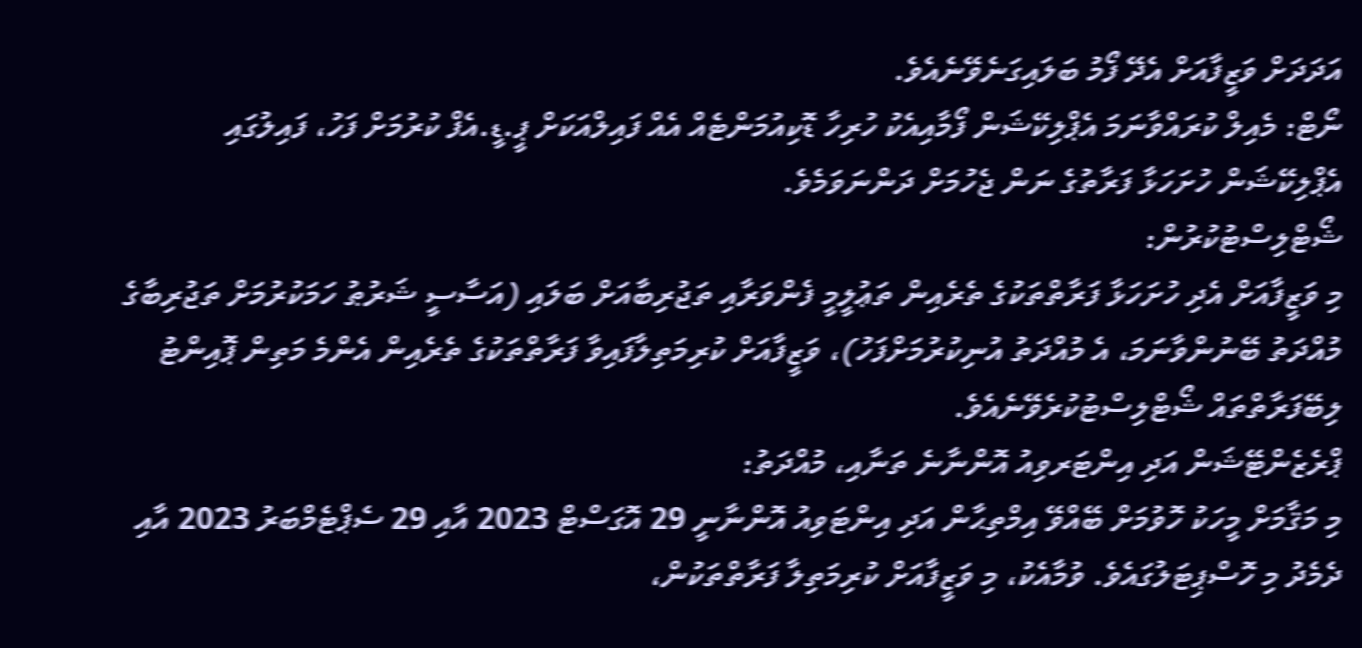އަދަދަށް ވަޒީފާއަށް އެދޭ ފޯމު ބަލައިގަނެވޭނެއެވެ.
ނޯޓް: މެއިލް ކުރައްވާނަމަ އެޕްލިކޭޝަން ފޯމާއިއެކު ހުރިހާ ޑޮކިއުމަންޓެއް އެއް ފައިލްއަކަށް ޕީ.ޑީ.އެފް ކުރުމަށް ފަހު، ފައިލުގައި   އެޕްލިކޭޝަން ހުށަހަޅާ ފަރާތުގެ ނަން ޖެހުމަށް ދަންނަވަމެވެ.
ޝޯޓްލިސްޓުކުރުން:
މި ވަޒީފާއަށް އެދި ހުށަހަޅާ ފަރާތްތަކުގެ ތެރެއިން ތަޢުލީމީ ފެންވަރާއި ތަޖުރިބާއަށް ބަލައި (އަސާސީ ޝަރުޠު ހަމަކުރުމަށް ތަޖުރިބާގެ މުއްދަތު ބޭނުންވާނަމަ، އެ މުއްދަތު އުނިކުރުމަށްފަހު)، ވަޒީފާއަށް ކުރިމަތިލާފައިވާ ފަރާތްތަކުގެ ތެރެއިން އެންމެ މަތިން ޕޮއިންޓު ލިބޭފަރާތްތައް ޝޯޓްލިސްޓުކުރެވޭނެއެވެ.
ޕްރެޒެންޓޭޝަން އަދި އިންޓަރވިއު އޮންނާނެ ތަނާއި، މުއްދަތު:
މި މަޤާމަށް މީހަކު ހޮވުމަށް ބޭއްވޭ އިމްތިޙާން އަދި އިންޓަވިއު އޮންނާނީ 29 އޮގަސްޓް 2023 އާއި 29 ސެޕްޓެމްބަރު 2023 އާއި ދެމެދު މި ހޮސްޕިޓަލުގައެވެ. ވުމާއެކު، މި ވަޒީފާއަށް ކުރިމަތިލާ ފަރާތްތަކުން،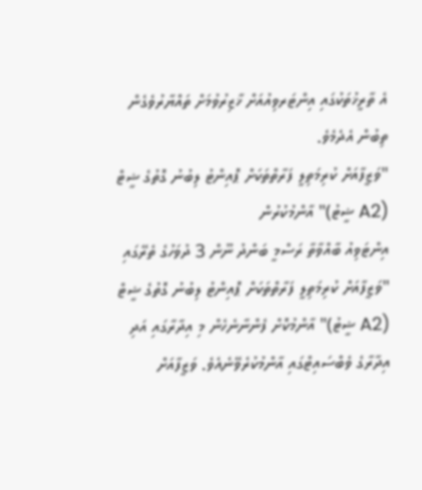އެ ތާރީޚުތަކުގައި އިންޓަރވިއުއަށް ޚާޒިރުވުމަށް ތައްޔާރުވެގެން ތިބުން އެދެމެވެ.
"ވަޒީފާއަށް ކުރިމަތިލީ ފަރާތްތަކަށް ޕޮއިންޓު ލިބުނު ގޮތުގެ ޝީޓް (A2 ޝީޓު)" އާންމުކުރުން
އިންޓަވިއު ބާއްވާތާ ރަސްމީ ބަންދު ނޫން 3 ދުވަހުގެ ތެރޭގައި "ވަޒީފާއަށް ކުރިމަތިލީ ފަރާތްތަކަށް ޕޮއިންޓު ލިބުނު ގޮތުގެ ޝީޓް (A2 ޝީޓު)" އާންމުކޮށް ފެންނާނެހެން މި އިދާރާގައި އަދި އިދާރާގެ ވެބްސައިޓްގައި އާންމުކުރެވޭނެއެވެ. ވަޒީފާއަށް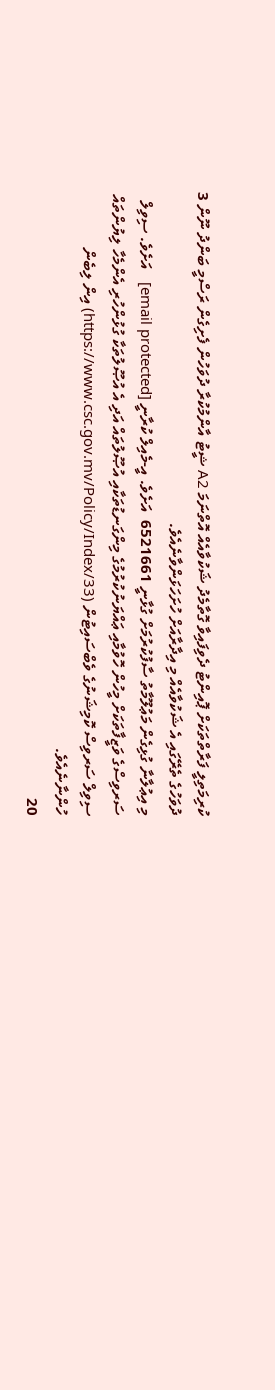ކުރިމަތިލީ ފަރާތްތަކަށް ޕޮއިންޓު ދެވިފައިވާ ގޮތާމެދު ޝަކުވާއެއް އޮތްނަމަ A2 ޝީޓު އާންމުކުރާ ދުވަހުން ފެށިގެން ރަސްމީ ބަންދު ނޫން 3 ދުވަހުގެ ތެރޭގައި އެ ޝަކުވާއެއް މި އިދާރާއަށް ހުށަހަޅަންވާނެއެވެ.
މި އިޢުލާނާ ގުޅިގެން މަޢުލޫމާތު ސާފުކުރުމަށް ގުޅާނީ 6521661  އަށެވެ. އީ-މެއިލް ކުރާނީ [email protected]   އަށެވެ. ސިވިލް ސަރވިސްގެ ވަޒީފާތަކަށް މީހުން ހޮވުމާއި ޢައްޔަނުކުރުމުގެ މިންގަނޑުތަކާއި އުޞޫލުތައް އަދި އެ އުޞޫލުތަކާ ގުޅުންހުރި އެންމެހާ ލިޔުންތައް ސިވިލް ސަރވިސް ކޮމިޝަނުގެ ވެބްސައިޓުން (https://www.csc.gov.mv/Policy/Index/33) އިން ލިބެން ހުންނާނެއެވެ.
20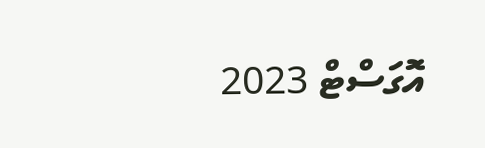އޮގަސްޓް 2023